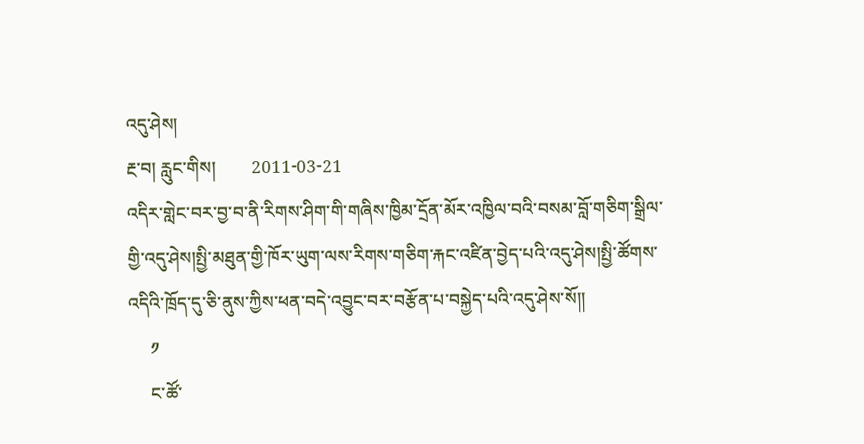འདུ་ཤེས།
རྔ་བ། རླུང་གིས།        2011-03-21
འདིར་གླེང་བར་བྱ་བ་ནི་རིགས་ཤིག་གི་གཞིས་ཁྱིམ་དྲོན་མོར་འཁྱིལ་བའི་བསམ་བློ་གཅིག་སྒྲིལ་གྱི་འདུ་ཤེས།སྤྱི་མཐུན་གྱི་ཁོར་ཡུག་ལས་རིགས་གཅིག་རྐང་འཛིན་བྱེད་པའི་འདུ་ཤེས།སྤྱི་ཚོགས་འདིའི་ཁྲོད་དུ་ཅི་ནུས་ཀྱིས་ཕན་བདེ་འབྱུང་བར་བརྩོན་པ་བསྐྱེད་པའི་འདུ་ཤེས་སོ།།
     ༡
     ང་ཚོ་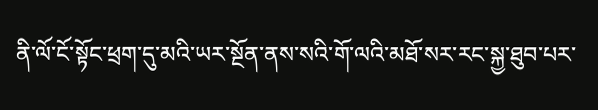ནི་ལོ་ངོ་སྟོང་ཕྲག་དུ་མའི་ཡར་སྔོན་ནས་སའི་གོ་ལའི་མཐོ་སར་རང་སྐྱ་ཐུབ་པར་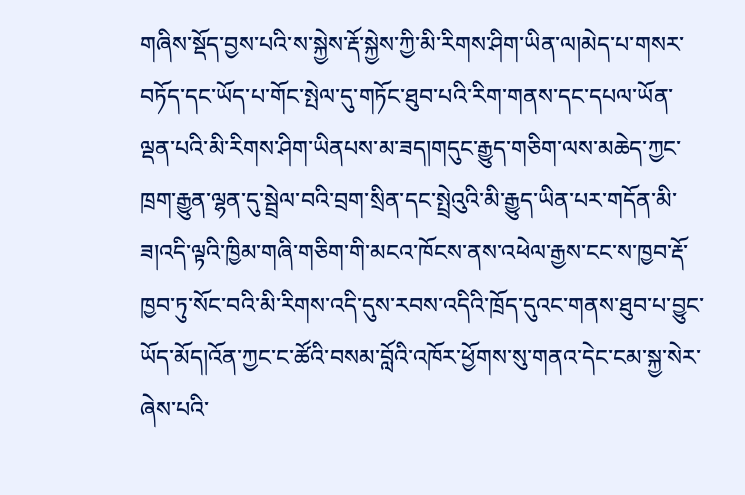གཞིས་སྡོད་བྱས་པའི་ས་སྐྱེས་རྡོ་སྐྱེས་ཀྱི་མི་རིགས་ཤིག་ཡིན་ལ།མེད་པ་གསར་བཏོད་དང་ཡོད་པ་གོང་སྤེལ་དུ་གཏོང་ཐུབ་པའི་རིག་གནས་དང་དཔལ་ཡོན་ལྡན་པའི་མི་རིགས་ཤིག་ཡིནཔས་མ་ཟད།གདུང་རྒྱུད་གཅིག་ལས་མཆེད་ཀྱང་ཁྲག་རྒྱུན་ལྷན་དུ་སྦྲེལ་བའི་བྲག་སྲིན་དང་སྤྲེའུའི་མི་རྒྱུད་ཡིན་པར་གདོན་མི་ཟ།འདི་ལྟའི་ཁྱིམ་གཞི་གཅིག་གི་མངའ་ཁོངས་ནས་འཕེལ་རྒྱས་ངང་ས་ཁྱབ་རྡོ་ཁྱབ་ཏུ་སོང་བའི་མི་རིགས་འདི་དུས་རབས་འདིའི་ཁྲོད་དུའང་གནས་ཐུབ་པ་བྱུང་ཡོད་མོད།འོན་ཀྱང་ང་ཚོའི་བསམ་བློའི་འཁོར་ཕྱོགས་སུ་གནའ་དེང་ངམ་སྐྱ་སེར་ཞེས་པའི་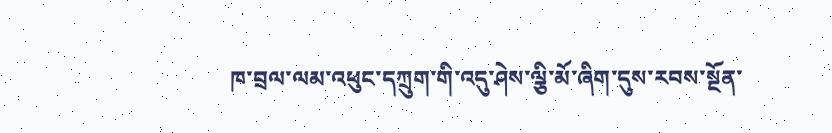ཁ་བྲལ་ལམ་འཕུང་དཀྲུག་གི་འདུ་ཤེས་ལྕི་མོ་ཞིག་དུས་རབས་སྔོན་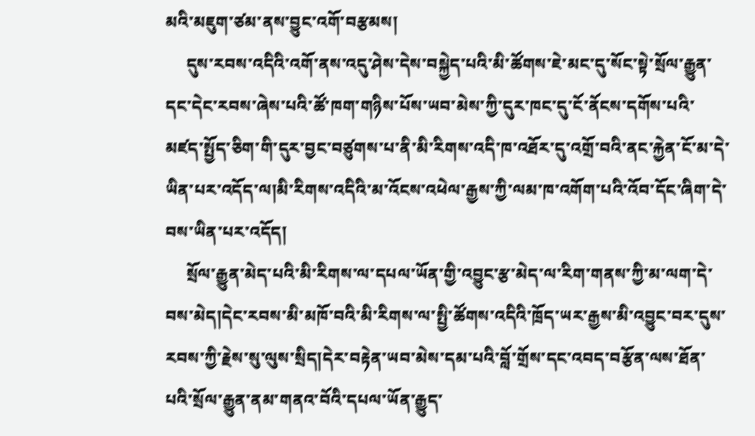མའི་མཇུག་ཙམ་ནས་བྱུང་འགོ་བརྩམས།
     དུས་རབས་འདིའི་འགོ་ནས་འདུ་ཤེས་དེས་བསྐྱེད་པའི་མི་ཚོགས་ཇེ་མང་དུ་སོང་སྟེ་སྲོལ་རྒྱུན་དང་དེང་རབས་ཞེས་པའི་ཚོ་ཁག་གཉིས་པོས་ཡབ་མེས་ཀྱི་དུར་ཁང་དུ་ངོ་ནོངས་དགོས་པའི་མཛད་སྤྱོད་ཅིག་གི་དུར་བྱང་བཙུགས་པ་ནི་མི་རིགས་འདི་ཁ་འཐོར་དུ་འགྲོ་བའི་ནང་རྐྱེན་ངོ་མ་དེ་ཡིན་པར་འདོད་ལ།མི་རིགས་འདིའི་མ་འོངས་འཕེལ་རྒྱས་ཀྱི་ལམ་ཁ་འགོག་པའི་འོབ་དོང་ཞིག་དེ་བས་ཡིན་པར་འདོད།
     སྲོལ་རྒྱུན་མེད་པའི་མི་རིགས་ལ་དཔལ་ཡོན་གྱི་འབྱུང་རྩ་མེད་ལ་རིག་གནས་ཀྱི་མ་ལག་དེ་བས་མེད།དེང་རབས་མི་མཁོ་བའི་མི་རིགས་ལ་སྤྱི་ཚོགས་འདིའི་ཁྲོད་ཡར་རྒྱས་མི་འབྱུང་བར་དུས་རབས་ཀྱི་རྗེས་སུ་ལུས་སྲིད།དེར་བརྟེན་ཡབ་མེས་དམ་པའི་བློ་གྲོས་དང་འབད་བརྩོན་ལས་ཐོན་པའི་སྲོལ་རྒྱུན་ནམ་གནའ་བོའི་དཔལ་ཡོན་རྒྱུད་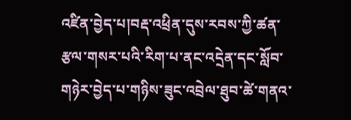འཛིན་བྱེད་པ།བརྡ་འཕྲིན་དུས་རབས་ཀྱི་ཚན་རྩལ་གསར་པའི་རིག་པ་ནང་འདྲེན་དང་སློབ་གཉེར་བྱེད་པ་གཉིས་ཟུང་འབྲེལ་ཐུབ་ཚེ་གནའ་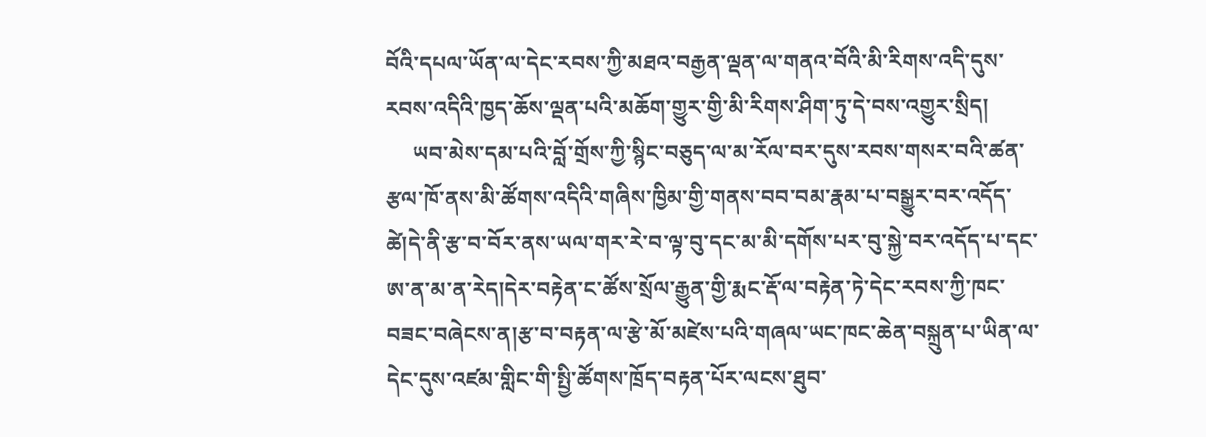བོའི་དཔལ་ཡོན་ལ་དེང་རབས་ཀྱི་མཐའ་བརྒྱན་ལྡན་ལ་གནའ་བོའི་མི་རིགས་འདི་དུས་རབས་འདིའི་ཁྱད་ཆོས་ལྡན་པའི་མཆོག་གྱུར་གྱི་མི་རིགས་ཤིག་ཏུ་དེ་བས་འགྱུར་སྲིད།
     ཡབ་མེས་དམ་པའི་བློ་གྲོས་ཀྱི་སྙིང་བཅུད་ལ་མ་རོལ་བར་དུས་རབས་གསར་བའི་ཚན་རྩལ་ཁོ་ནས་མི་ཚོགས་འདིའི་གཞིས་ཁྱིམ་གྱི་གནས་བབ་བམ་རྣམ་པ་བསྒྱུར་བར་འདོད་ཚེ།དེ་ནི་རྩ་བ་བོར་ནས་ཡལ་གར་རེ་བ་ལྟ་བུ་དང་མ་མི་དགོས་པར་བུ་སྐྱེ་བར་འདོད་པ་དང་ཨ་ན་མ་ན་རེད།དེར་བརྟེན་ང་ཚོས་སྲོལ་རྒྱུན་གྱི་རྨང་རྡོ་ལ་བརྟེན་ཏེ་དེང་རབས་ཀྱི་ཁང་བཟང་བཞེངས་ན།རྩ་བ་བརྟན་ལ་རྩེ་མོ་མཛེས་པའི་གཞལ་ཡང་ཁང་ཆེན་བསྐྲུན་པ་ཡིན་ལ་དེང་དུས་འཛམ་གླིང་གི་སྤྱི་ཚོགས་ཁྲོད་བརྟན་པོར་ལངས་ཐུབ་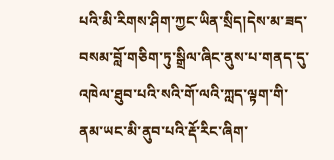པའི་མི་རིགས་ཤིག་ཀྱང་ཡིན་སྲིད།དེས་མ་ཟད་བསམ་བློ་གཅིག་ཏུ་སྒྲིལ་ཞིང་ནུས་པ་གནད་དུ་འཁེལ་ཐུབ་པའི་སའི་གོ་ལའི་ཀླད་ལྟག་གི་ནམ་ཡང་མི་ནུབ་པའི་རྡོ་རིང་ཞིག་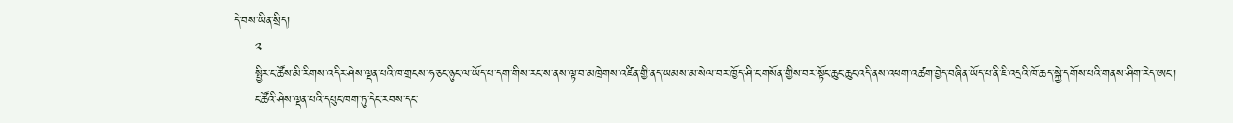དེ་བས་ཡིན་སྲིད།
     ༢
     སྤྱིར་ང་ཚོས་མི་རིགས་འདིར་ཤེས་ལྡན་པའི་ཁ་གྲངས་ཧ་ཅང་ཉུང་ལ་ཡོད་པ་དག་གིས་རང་ས་ནས་ལྟ་བ་མཁྲེགས་འཛིན་གྱི་ནད་ཡམས་མ་སེལ་བར་ཁྱོད་ཤི་ང་གསོན་གྱིས་བར་སྟོང་ཆུང་ཆུང་འདི་ནས་འཕག་འཚག་བྱེད་བཞིན་ཡོད་པ་ནི་ཇི་འདྲའི་ཁོ་ཆད་སྐྱེ་དགོས་པའི་གནས་ཤིག་རེད་ཨང་།
     ང་ཚོའི་ཤེས་ལྡན་པའི་དཔུང་ཁག་ཏུ་དེང་རབས་དང་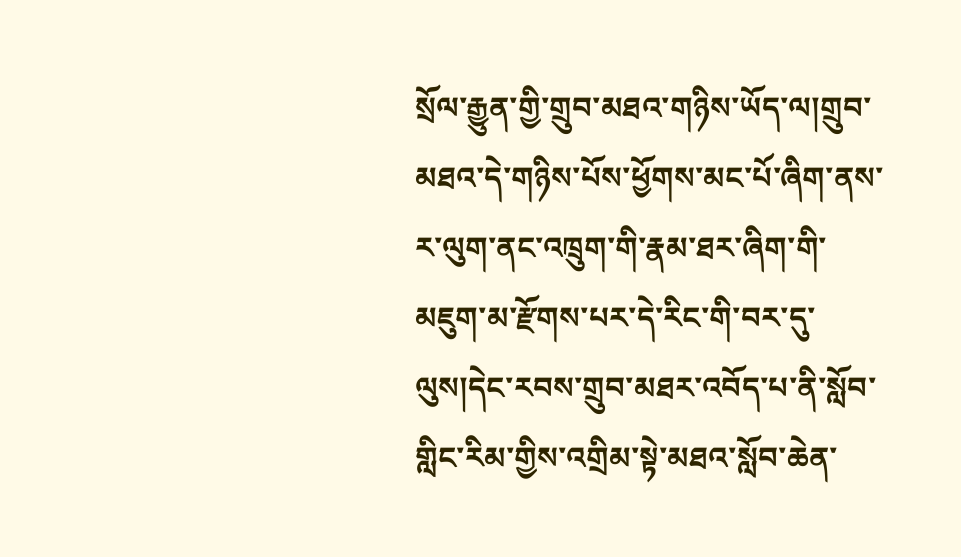སྲོལ་རྒྱུན་གྱི་གྲུབ་མཐའ་གཉིས་ཡོད་ལ།གྲུབ་མཐའ་དེ་གཉིས་པོས་ཕྱོགས་མང་པོ་ཞིག་ནས་ར་ལུག་ནང་འཁྲུག་གི་རྣམ་ཐར་ཞིག་གི་མཇུག་མ་རྫོགས་པར་དེ་རིང་གི་བར་དུ་ལུས།དེང་རབས་གྲུབ་མཐར་འབོད་པ་ནི་སློབ་གླིང་རིམ་གྱིས་འགྲིམ་སྟེ་མཐའ་སློབ་ཆེན་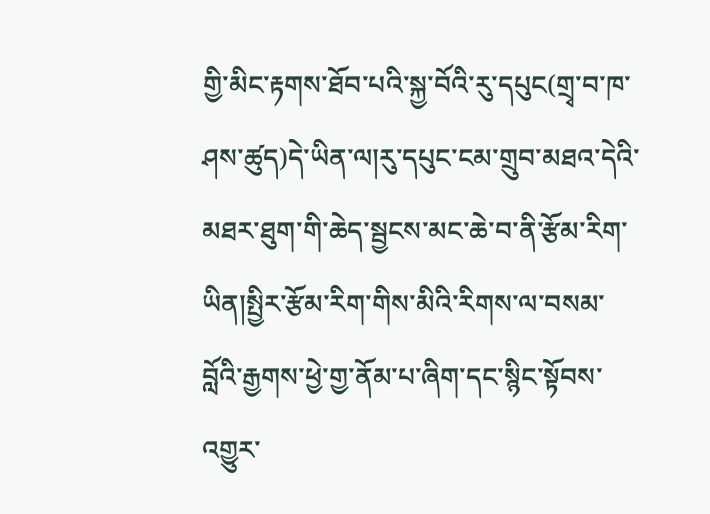གྱི་མིང་རྟགས་ཐོབ་པའི་སྐྱ་བོའི་རུ་དཔུང(གྲྭ་བ་ཁ་ཤས་ཚུད)དེ་ཡིན་ལ།རུ་དཔུང་ངམ་གྲུབ་མཐའ་དེའི་མཐར་ཐུག་གི་ཆེད་སྦྱངས་མང་ཆེ་བ་ནི་རྩོམ་རིག་ཡིན།སྤྱིར་རྩོམ་རིག་གིས་མིའི་རིགས་ལ་བསམ་བློའི་རྒྱགས་ཕྱེ་གྱ་ནོམ་པ་ཞིག་དང་སྙིང་སྟོབས་འགྱུར་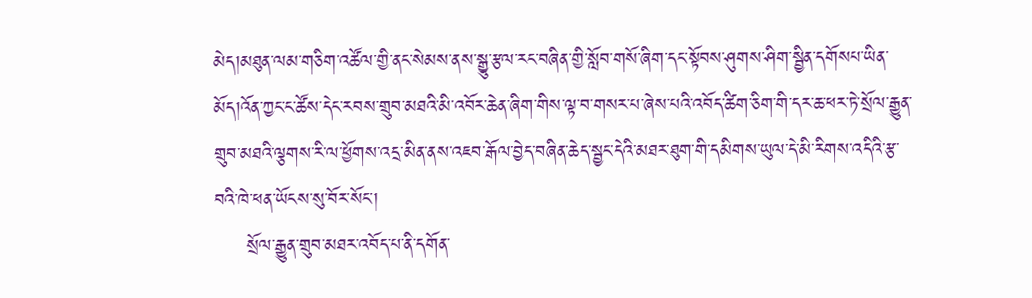མེད།མཐུན་ལམ་གཅིག་འཚོལ་གྱི་ནང་སེམས་ནས་སྒྱུ་རྩལ་རང་བཞིན་གྱི་སློབ་གསོ་ཞིག་དང་སྟོབས་ཤུགས་ཤིག་སྦྱིན་དགོསཔ་ཡིན་མོད།འོན་ཀྱང་ང་ཚོས་དེང་རབས་གྲུབ་མཐའི་མི་འབོར་ཆེན་ཞིག་གིས་ལྟ་བ་གསར་པ་ཞེས་པའི་འབོད་ཚིག་ཅིག་གི་དར་ཆ་ཕར་ཏེ་སྲོལ་རྒྱུན་གྲུབ་མཐའི་ལྕགས་རི་ལ་ཕྱོགས་འདྲ་མིན་ནས་འཇབ་རྒོལ་བྱེད་བཞིན་ཆེད་སྦྱང་དེའི་མཐར་ཐུག་གི་དམིགས་ཡུལ་དེ་མི་རིགས་འདིའི་རྩ་བའི་ཁེ་ཕན་ཡོངས་སུ་བོར་སོང་།
     སྲོལ་རྒྱུན་གྲུབ་མཐར་འབོད་པ་ནི་དགོན་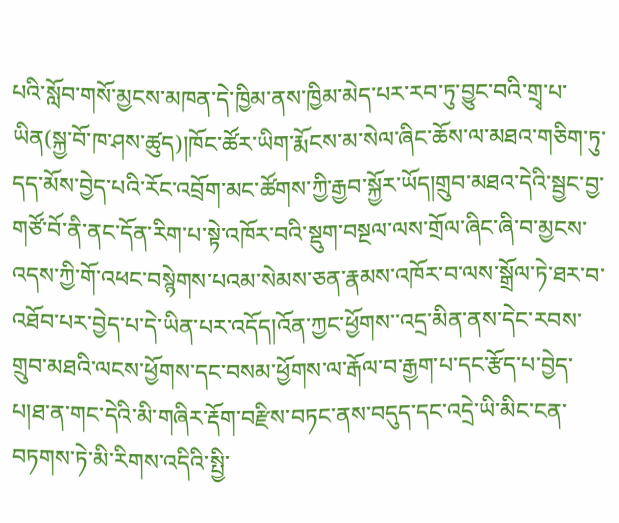པའི་སློབ་གསོ་མྱངས་མཁན་དེ་ཁྱིམ་ནས་ཁྱིམ་མེད་པར་རབ་ཏུ་བྱུང་བའི་གྲྭ་པ་ཡིན(སྐྱ་བོ་ཁ་ཤས་ཚུད)།ཁོང་ཚོར་ཡིག་རྨོངས་མ་སེལ་ཞིང་ཆོས་ལ་མཐའ་གཅིག་ཏུ་དད་མོས་བྱེད་པའི་རོང་འབྲོག་མང་ཚོགས་ཀྱི་རྒྱབ་སྐྱོར་ཡོད།གྲུབ་མཐའ་དེའི་སྦྱང་བྱ་གཙོ་བོ་ནི་ནང་དོན་རིག་པ་སྟེ་འཁོར་བའི་སྡུག་བསྔལ་ལས་གྲོལ་ཞིང་ཞི་བ་མྱངས་འདས་ཀྱི་གོ་འཕང་བསྙེགས་པའམ་སེམས་ཅན་རྣམས་འཁོར་བ་ལས་སྒྲོལ་ཏེ་ཐར་བ་འཐོབ་པར་བྱེད་པ་དེ་ཡིན་པར་འདོད།འོན་ཀྱང་ཕྱོགས་་འདྲ་མིན་ནས་དེང་རབས་གྲུབ་མཐའི་ལངས་ཕྱོགས་དང་བསམ་ཕྱོགས་ལ་རྒོལ་བ་རྒྱག་པ་དང་རྩོད་པ་བྱེད་པ།ཐ་ན་གང་དེའི་མི་གཞིར་རྡོག་བརྫིས་བཏང་ནས་བདུད་དང་འདྲེ་ཡི་མིང་ངན་བཏགས་ཏེ་མི་རིགས་འདིའི་སྤྱི་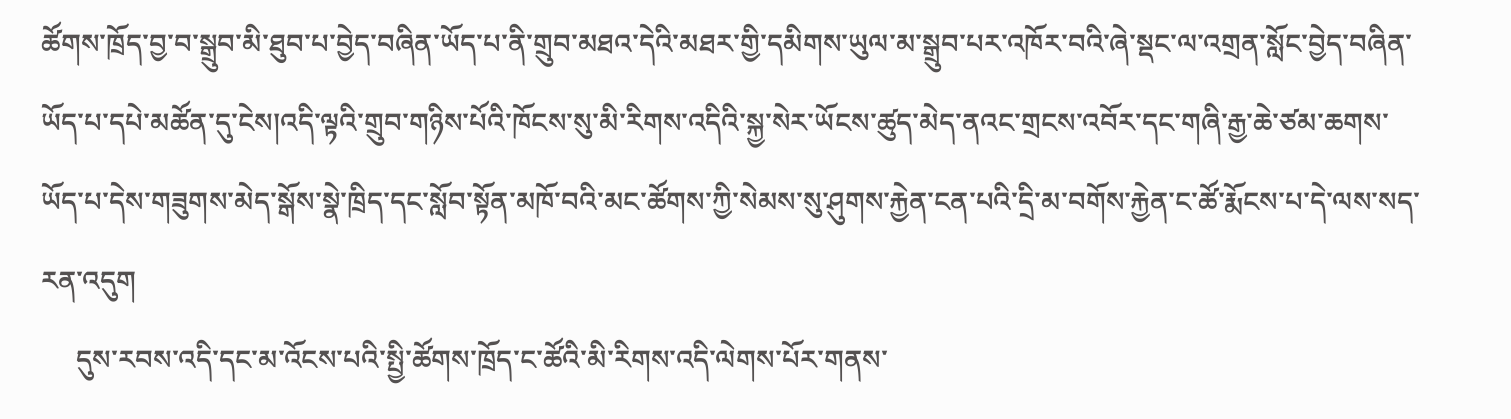ཚོགས་ཁྲོད་བྱ་བ་སྒྲུབ་མི་ཐུབ་པ་བྱེད་བཞིན་ཡོད་པ་ནི་གྲུབ་མཐའ་དེའི་མཐར་གྱི་དམིགས་ཡུལ་མ་སྒྲུབ་པར་འཁོར་བའི་ཞེ་སྡང་ལ་འགྲན་སློང་བྱེད་བཞིན་ཡོད་པ་དཔེ་མཚོན་དུ་ངེས།འདི་ལྟའི་གྲུབ་གཉིས་པོའི་ཁོངས་སུ་མི་རིགས་འདིའི་སྐྱ་སེར་ཡོངས་ཚུད་མེད་ནའང་གྲངས་འབོར་དང་གཞི་རྒྱ་ཆེ་ཙམ་ཆགས་ཡོད་པ་དེས་གཟུགས་མེད་སྒོས་སྣེ་ཁྲིད་དང་སློབ་སྟོན་མཁོ་བའི་མང་ཚོགས་ཀྱི་སེམས་སུ་ཤུགས་རྐྱེན་ངན་པའི་དྲི་མ་བགོས་རྐྱེན་ང་ཚོ་རྨོངས་པ་དེ་ལས་སད་རན་འདུག
     དུས་རབས་འདི་དང་མ་འོངས་པའི་སྤྱི་ཚོགས་ཁྲོད་ང་ཚོའི་མི་རིགས་འདི་ལེགས་པོར་གནས་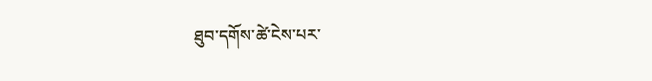ཐུབ་དགོས་ཚེ་ངེས་པར་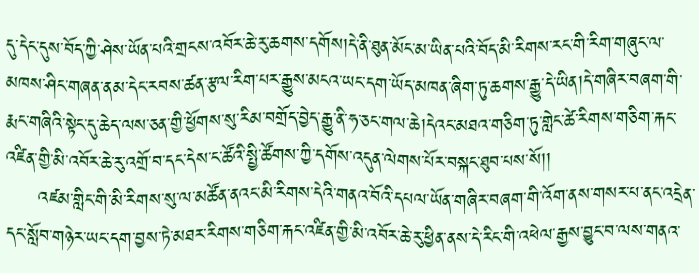དུ་དེང་དུས་བོད་ཀྱི་ཤེས་ཡོན་པའི་གྲངས་འབོར་ཆེ་རུ་ཆགས་དགོས།དེ་ནི་ཐུན་མོང་མ་ཡིན་པའི་བོད་མི་རིགས་རང་གི་རིག་གཞུང་ལ་མཁས་ཤིང་གཞན་ནམ་དེང་རབས་ཚན་རྩལ་རིག་པར་རྒྱུས་མངའ་ཡང་དག་ཡོད་མཁན་ཞིག་ཏུ་ཆགས་རྒྱུ་དེ་ཡིན།དེ་གཞིར་བཞག་གི་རྨང་གཞིའི་སྟེང་དུ་ཆེད་ལས་ཅན་གྱི་ཕྱོགས་སུ་རིམ་བགྲོད་བྱེད་རྒྱུ་ནི་ཧ་ཅང་གལ་ཆེ།དེའང་མཐའ་གཅིག་ཏུ་གླེང་ཚེ་རིགས་གཅིག་རྐང་འཛིན་གྱི་མི་འབོར་ཆེ་རུ་འགྲོ་བ་དང་དེས་ང་ཚོའི་སྤྱི་ཚོགས་ཀྱི་དགོས་འདུན་ལེགས་པོར་བསྐང་ཐུབ་པས་སོ།།
     འཛམ་གླིང་གི་མི་རིགས་སུ་ལ་མཚོན་ནའང་མི་རིགས་དེའི་གནའ་བོའི་དཔལ་ཡོན་གཞིར་བཞག་གི་འོག་ནས་གསར་པ་ནང་འདྲེན་དང་སློབ་གཉེར་ཡང་དག་བྱས་ཏེ་མཐར་རིགས་གཅིག་རྐང་འཛིན་གྱི་མི་འབོར་ཆེ་རུ་ཕྱིན་ནས་དེ་རིང་གི་འཕེལ་རྒྱས་བྱུང་བ་ལས་གནའ་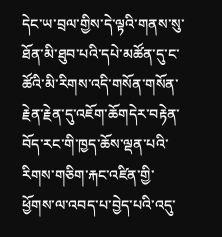དེང་ཡ་བྲལ་གྱིས་དེ་ལྟའི་གནས་སུ་ཐོན་མི་ཐུབ་པའི་དཔེ་མཚོན་དུ་ང་ཚོའི་མི་རིགས་འདི་གསོན་གསོན་རྗེན་རྗེན་དུ་འཇོག་ཆོགདེར་བརྟེན་བོད་རང་གི་ཁྱད་ཆོས་ལྡན་པའི་རིགས་གཅིག་རྐང་འཛིན་གྱི་ཕྱོགས་ལ་འབད་པ་བྱེད་པའི་འདུ་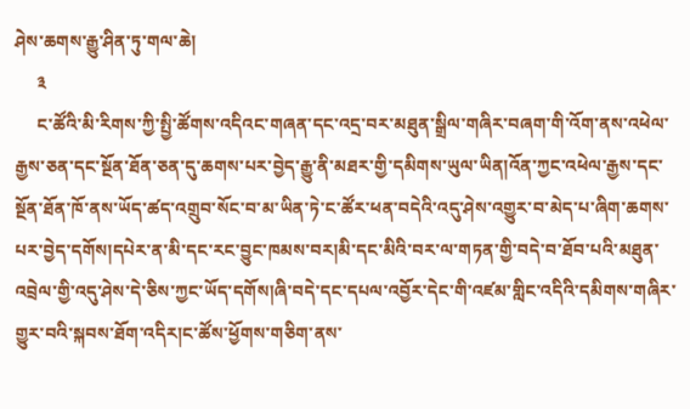ཤེས་ཆགས་རྒྱུ་ཤིན་ཏུ་གལ་ཆེ།
     ༣
     ང་ཚོའི་མི་རིགས་ཀྱི་སྤྱི་ཚོགས་འདིའང་གཞན་དང་འདྲ་བར་མཐུན་སྒྲིལ་གཞིར་བཞག་གི་འོག་ནས་འཕེལ་རྒྱས་ཅན་དང་སྔོན་ཐོན་ཅན་དུ་ཆགས་པར་བྱེད་རྒྱུ་ནི་མཐར་གྱི་དམིགས་ཡུལ་ཡིན།འོན་ཀྱང་འཕེལ་རྒྱས་དང་སྔོན་ཐོན་ཁོ་ནས་ཡོད་ཚད་འགྲུབ་སོང་བ་མ་ཡིན་ཏེ་ང་ཚོར་ཕན་བདེའི་འདུ་ཤེས་འགྱུར་བ་མེད་པ་ཞིག་ཆགས་པར་བྱེད་དགོས།དཔེར་ན་མི་དང་རང་བྱུང་ཁམས་བར།མི་དང་མིའི་བར་ལ་གཏན་གྱི་བདེ་བ་ཐོབ་པའི་མཐུན་འབྲེལ་གྱི་འདུ་ཤེས་དེ་ཅིས་ཀྱང་ཡོད་དགོས།ཞི་བདེ་དང་དཔལ་འབྱོར་དེང་གི་འཛམ་གླིང་འདིའི་དམིགས་གཞིར་གྱུར་བའི་སྐབས་ཐོག་འདིར།ང་ཚོས་ཕྱོགས་གཅིག་ནས་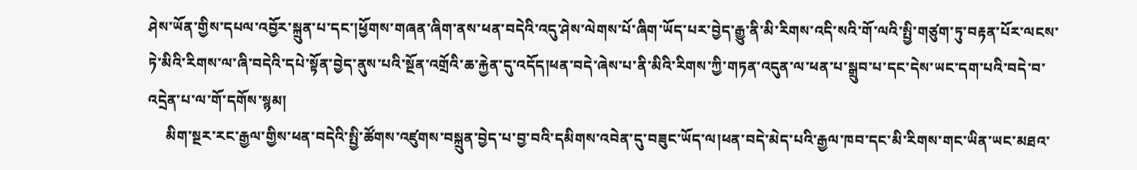ཤེས་ཡོན་གྱིས་དཔལ་འབྱོར་སྐྲུན་པ་དང་།ཕྱོགས་གཞན་ཞིག་ནས་ཕན་བདེའི་འདུ་ཤེས་ལེགས་པོ་ཞིག་ཡོད་པར་བྱེད་རྒྱུ་ནི་མི་རིགས་འདི་སའི་གོ་ལའི་སྤྱི་གཙུག་ཏུ་བརྟན་པོར་ལངས་ཏེ་མིའི་རིགས་ལ་ཞི་བདེའི་དཔེ་སྟོན་བྱེད་ནུས་པའི་སྔོན་འགྲོའི་ཆ་རྐྱེན་དུ་འདོད།ཕན་བདེ་ཞེས་པ་ནི་མིའི་རིགས་ཀྱི་གཏན་འདུན་ལ་ཕན་པ་སྒྲུབ་པ་དང་དེས་ཡང་དག་པའི་བདེ་བ་འདྲེན་པ་ལ་གོ་དགོས་སྙམ།
     མིག་སྔར་རང་རྒྱལ་གྱིས་ཕན་བདེའི་སྤྱི་ཚོགས་འཛུགས་བསྐྲུན་བྱེད་པ་བྱ་བའི་དམིགས་འབེན་དུ་བཟུང་ཡོད་ལ།ཕན་བདེ་མེད་པའི་རྒྱལ་ཁབ་དང་མི་རིགས་གང་ཡིན་ཡང་མཐའ་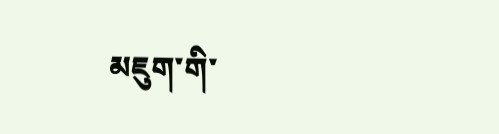མཇུག་གི་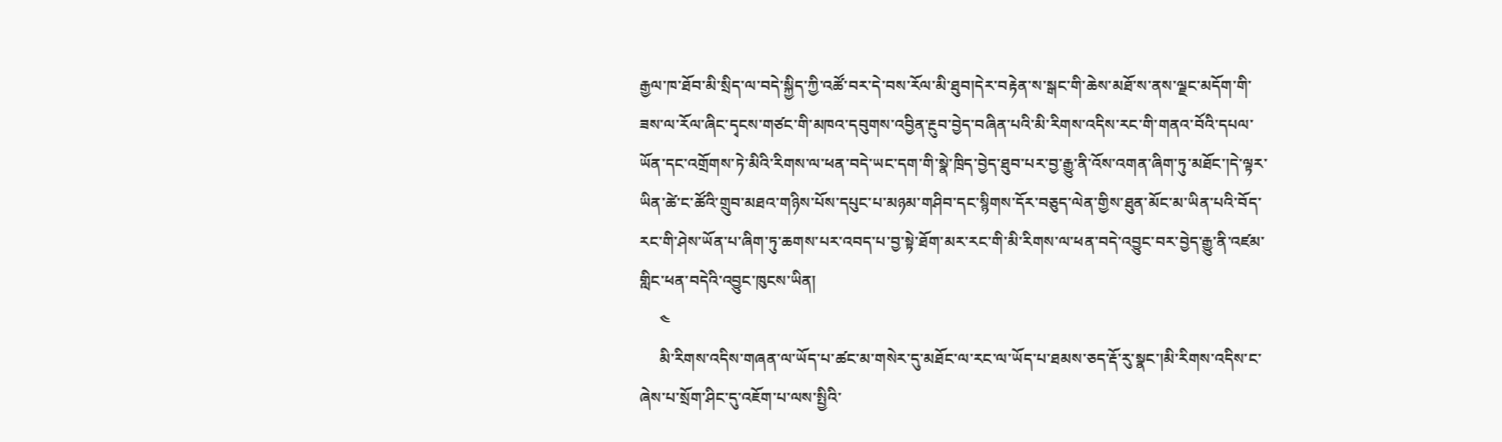རྒྱལ་ཁ་ཐོབ་མི་སྲིད་ལ་བདེ་སྐྱིད་ཀྱི་འཚོ་བར་དེ་བས་རོལ་མི་ཐུབ།དེར་བརྟེན་ས་སྒང་གི་ཆེས་མཐོ་ས་ནས་ལྗང་མདོག་གི་ཟས་ལ་རོལ་ཞིང་དྭངས་གཙང་གི་མཁའ་དབུགས་འབྱིན་རྔུབ་བྱེད་བཞིན་པའི་མི་རིགས་འདིས་རང་གི་གནའ་བོའི་དཔལ་ཡོན་དང་འགྲོགས་ཏེ་མིའི་རིགས་ལ་ཕན་བདེ་ཡང་དག་གི་སྣེ་ཁྲིད་བྱེད་ཐུབ་པར་བྱ་རྒྱུ་ནི་འོས་འགན་ཞིག་ཏུ་མཐོང་།དེ་ལྟར་ཡིན་ཚེ་ང་ཚོའི་གྲུབ་མཐའ་གཉིས་པོས་དཔུང་པ་མཉམ་གཤིབ་དང་སྙིགས་དོར་བཅུད་ལེན་གྱིས་ཐུན་མོང་མ་ཡིན་པའི་བོད་རང་གི་ཤེས་ཡོན་པ་ཞིག་ཏུ་ཆགས་པར་འབད་པ་བྱ་སྟེ་ཐོག་མར་རང་གི་མི་རིགས་ལ་ཕན་བདེ་འབྱུང་བར་བྱེད་རྒྱུ་ནི་འཛམ་གླིང་ཕན་བདེའི་འབྱུང་ཁུངས་ཡིན།
     ༤
     མི་རིགས་འདིས་གཞན་ལ་ཡོད་པ་ཚང་མ་གསེར་དུ་མཐོང་ལ་རང་ལ་ཡོད་པ་ཐམས་ཅད་རྡོ་རུ་སྣང་།མི་རིགས་འདིས་ང་ཞེས་པ་སྲོག་ཤིང་དུ་འཇོག་པ་ལས་སྤྱིའི་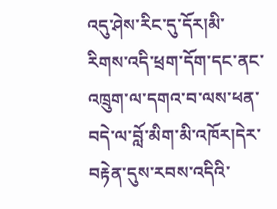འདུ་ཤེས་རིང་དུ་དོར།མི་རིགས་འདི་ཕྲག་དོག་དང་ནང་འཁྲུག་ལ་དགའ་བ་ལས་ཕན་བདེ་ལ་བློ་མིག་མི་འཁོར།དེར་བརྟེན་དུས་རབས་འདིའི་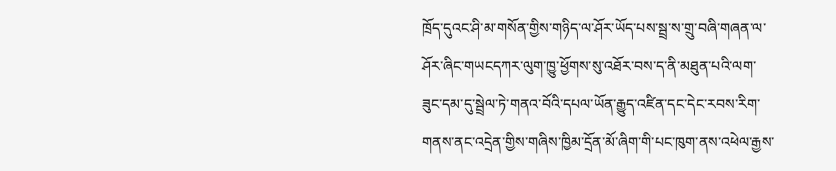ཁྲོད་དུའང་ཤི་མ་གསོན་གྱིས་གཉིད་ལ་ཤོར་ཡོད་པས་སྦྲ་ས་གྲུ་བཞི་གཞན་ལ་ཤོར་ཞིང་གཡངདཀར་ལུག་ཁྱུ་ཕྱོགས་སུ་འཐོར་བས་ད་ནི་མཐུན་པའི་ལག་ཟུང་དམ་དུ་སྦྲེལ་ཏེ་གནའ་བོའི་དཔལ་ཡོན་རྒྱུད་འཛིན་དང་དེང་རབས་རིག་གནས་ནང་འདྲེན་གྱིས་གཞིས་ཁྱིམ་དྲོན་མོ་ཞིག་གི་པང་ཁུག་ནས་འཕེལ་རྒྱས་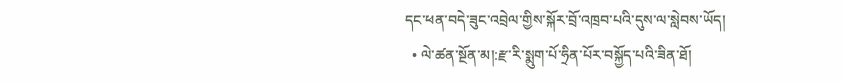དང་ཕན་བདེ་ཟུང་འབྲེལ་གྱིས་སྐོར་བྲོ་འཁྲབ་པའི་དུས་ལ་སླེབས་ཡོད།
  • ལེ་ཚན་སྔོན་མ།:རྫ་རི་སྨུག་པོ་ཧྲིན་པོར་བསྐྱོད་པའི་ཟིན་ཐོ།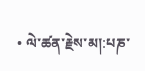• ལེ་ཚན་རྗེས་མ།:པཎ་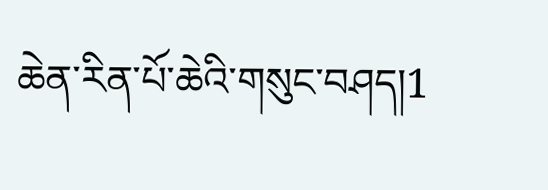ཆེན་རིན་པོ་ཆེའི་གསུང་བཤད།1